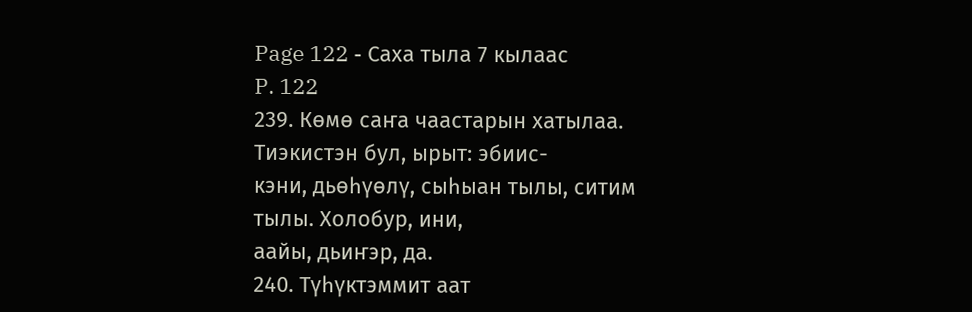Page 122 - Саха тыла 7 кылаас
P. 122
239. Көмө саҥа чаастарын хатылаа. Тиэкистэн бул, ырыт: эбиис-
кэни, дьөһүөлү, сыһыан тылы, ситим тылы. Холобур, ини,
аайы, дьиҥэр, да.
240. Түһүктэммит аат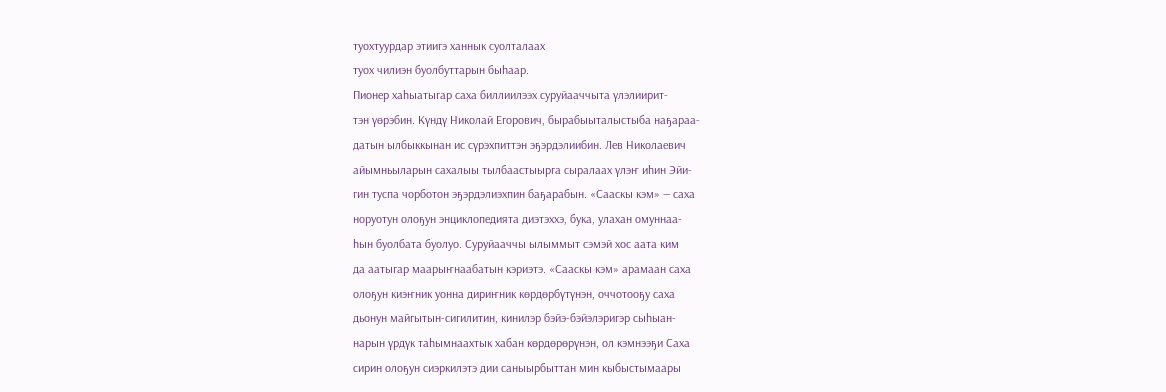туохтуурдар этиигэ ханнык суолталаах
туох чилиэн буолбуттарын быһаар.
Пионер хаһыатыгар саха биллиилээх суруйааччыта үлэлиирит-
тэн үөрэбин. Күндү Николай Егорович, бырабыыталыстыба наҕараа-
датын ылбыккынан ис сүрэхпиттэн эҕэрдэлиибин. Лев Николаевич
айымньыларын сахалыы тылбаастыырга сыралаах үлэҥ иһин Эйи-
гин туспа чорботон эҕэрдэлиэхпин баҕарабын. «Сааскы кэм» — саха
норуотун олоҕун энциклопедията диэтэххэ, бука, улахан омуннаа-
һын буолбата буолуо. Суруйааччы ылыммыт сэмэй хос аата ким
да аатыгар маарыҥнаабатын кэриэтэ. «Сааскы кэм» арамаан саха
олоҕун киэҥник уонна дириҥник көрдөрбүтүнэн, оччотооҕу саха
дьонун майгытын-сигилитин, кинилэр бэйэ-бэйэлэригэр сыһыан-
нарын үрдүк таһымнаахтык хабан көрдөрөрүнэн, ол кэмнээҕи Саха
сирин олоҕун сиэркилэтэ дии саныырбыттан мин кыбыстымаары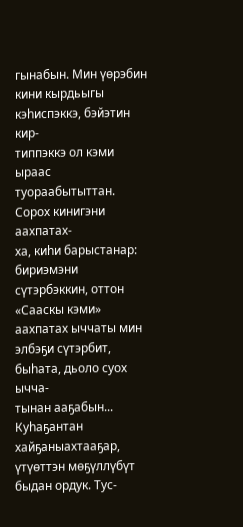гынабын. Мин үөрэбин кини кырдьыгы кэһиспэккэ, бэйэтин кир-
типпэккэ ол кэми ыраас туораабытыттан. Сорох кинигэни аахпатах-
ха, киһи барыстанар: бириэмэни сүтэрбэккин, оттон «Сааскы кэми»
аахпатах ыччаты мин элбэҕи сүтэрбит, быһата, дьоло суох ычча-
тынан ааҕабын... Куһаҕантан хайҕаныахтааҕар, үтүөттэн мөҕүллүбүт
быдан ордук. Тус-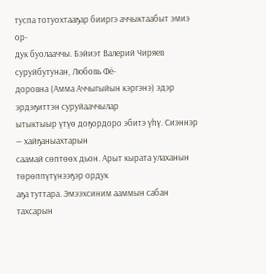туспа тотуохтааҕар бииргэ аччыктаабыт эмиэ ор-
дук буолааччы. Бэйиэт Валерий Чиряев суруйбутунан, Любовь Фё-
доровна (Амма Аччыгыйын кэргэнэ) эдэр эрдэҕиттэн суруйааччылар
ытыктыыр үтүө доҕордоро эбитэ үһү. Сиэннэр — хайҕаныахтарын
саамай сөптөөх дьон. Арыт кырата улаханын төрөппүтүнээҕэр ордук
аҕа туттара. Эмээхсиним ааммын сабан тахсарын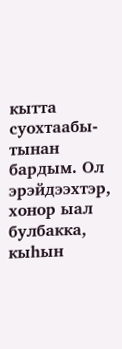кытта суохтаабы-
тынан бардым. Ол эрэйдээхтэр, хонор ыал булбакка, кыһын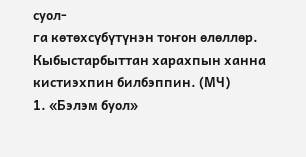суол-
га көтөхсүбүтүнэн тоҥон өлөллөр. Кыбыстарбыттан харахпын ханна
кистиэхпин билбэппин. (МЧ)
1. «Бэлэм буол»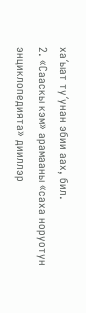ха´ыат ту´унан эбии аах, бил.
2. «Сааскы кэм» арамааны «саха норуотун энциклопедията» дииллэр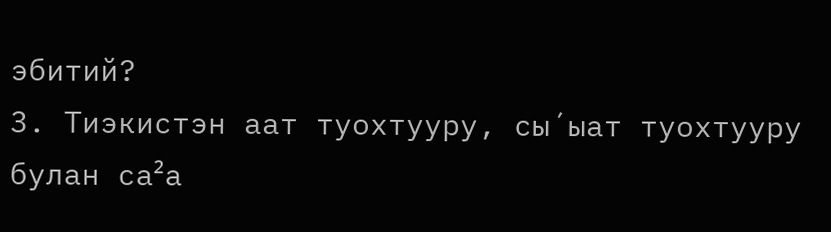эбитий?
3. Тиэкистэн аат туохтууру, сы´ыат туохтууру булан са²а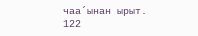чаа´ынан ырыт.
122